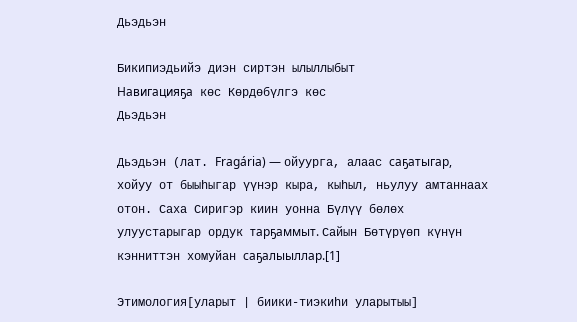Дьэдьэн

Бикипиэдьийэ диэн сиртэн ылыллыбыт
Навигацияҕа көс Көрдөбүлгэ көс
Дьэдьэн

Дьэдьэн (лат. Fragária) — ойуурга, алаас саҕатыгар, хойуу от быыһыгар үүнэр кыра, кыһыл, ньулуу амтаннаах отон. Саха Cиригэр киин уонна Бүлүү бөлөх улуустарыгар ордук тарҕаммыт. Сайын Бөтүрүөп күнүн кэнниттэн хомуйан саҕалыыллар.[1]

Этимология[уларыт | биики-тиэкиһи уларытыы]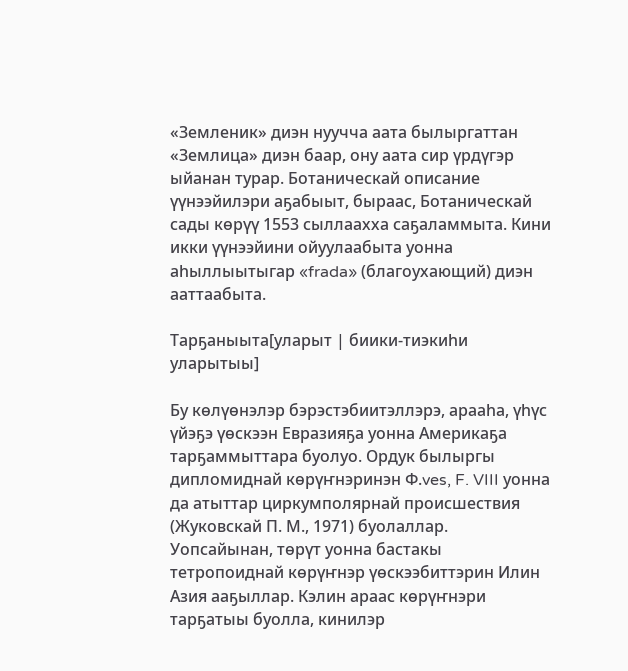«Земленик» диэн нуучча аата былыргаттан «Землица» диэн баар, ону аата сир үрдүгэр ыйанан турар. Ботаническай описание үүнээйилэри аҕабыыт, быраас, Ботаническай сады көрүү 1553 сыллаахха саҕаламмыта. Кини икки үүнээйини ойуулаабыта уонна аһыллыытыгар «frada» (благоухающий) диэн ааттаабыта.

Тарҕаныыта[уларыт | биики-тиэкиһи уларытыы]

Бу көлүөнэлэр бэрэстэбиитэллэрэ, арааһа, үһүс үйэҕэ үөскээн Евразияҕа уонна Америкаҕа тарҕаммыттара буолуо. Ордук былыргы дипломиднай көрүҥнэринэн Ф.ves, F. VIII уонна да атыттар циркумполярнай происшествия (Жуковскай П. М., 1971) буолаллар. Уопсайынан, төрүт уонна бастакы тетропоиднай көрүҥнэр үөскээбиттэрин Илин Азия ааҕыллар. Кэлин араас көрүҥнэри тарҕатыы буолла, кинилэр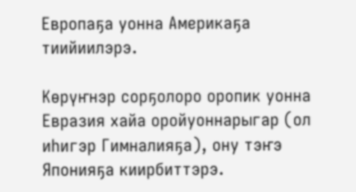Европаҕа уонна Америкаҕа тиийиилэрэ.

Көрүҥнэр сорҕолоро оропик уонна Евразия хайа оройуоннарыгар (ол иһигэр Гимналияҕа), ону тэҥэ Японияҕа киирбиттэрэ.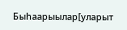Быһаарыылар[уларыт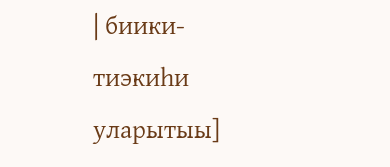| биики-тиэкиһи уларытыы]